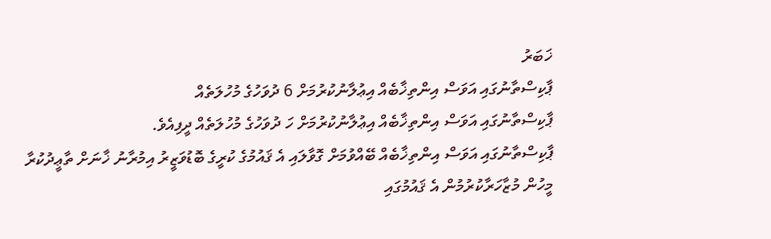ޚަބަރު
ޕާކިސްތާނުގައި އަވަސް އިންތިޚާބެއް އިޢުލާނުކުރުމަށް 6 ދުވަހުގެ މުހުލަތެއް
ޕާކިސްތާނުގައި އަވަސް އިންތިޚާބެއް އިޢުލާނުކުރުމަށް ހަ ދުވަހުގެ މުހުލަތެއް ދީފިއެވެ.
ޕާކިސްތާނުގައި އަވަސް އިންތިޚާބެއް ބޭއްވުމަށް ގޮވާލައި އެ ޤައުމުގެ ކުރީގެ ބޮޑުވަޒީރު އިމުރާނު ޚާނަށް ތާޢީދުކުރާ މީހުން މުޒާހަރާކުރުމުން އެ ޤައުމުގައި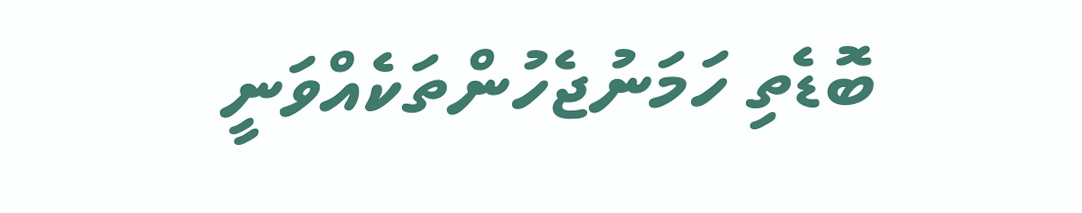ބޮޑެތި ހަމަނުޖެހުންތަކެއްވަނީ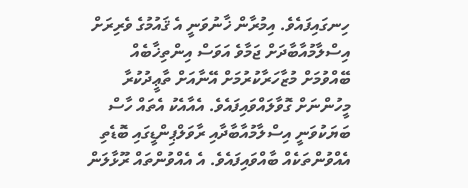ހިނގައިފައެވެ. އިމުރާން ޚާނުވަނީ އެ ޤައުމުގެ ވެރިރަށް އިސްލާމުއާބާދަށް ޖަމާވެ އަވަސް އިންތިޚާބެއް ބޭއްވުމަށް މުޒާހަރާކުރުމަށް އޭނާއަށް ތާޢީދުކުރާ މީހުންނަށް ގޮވާލައްވައިފައެވެ. އެއާއެކު އެތައް ހާސް ބަޔަކުވަނީ އިސްލާމުއާބާދާއި ރާވަލްޕިންޑީގައި ބޮޑެތި އެއްވުންތަކެއް ބާއްވައިފައެވެ. އެ އެއްވުންތައް ރޫޅާލަން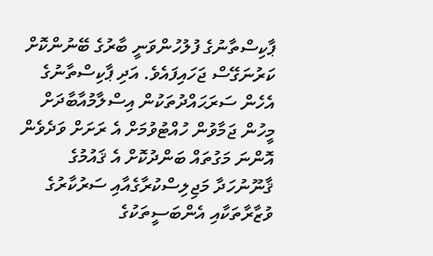ޕާކިސްތާނުގެ ފުލުހުންވަނީ ބާރުގެ ބޭނުންކޮށް ކަރުނަގޭސް ޖަހައިފައެވެ. އަދި ޕާކިސްތާނުގެ އެހެން ސަރަޙައްދުތަކުން އިސްލާމުއާބާދަށް މީހުން ޖަމާވުން ހުއްޓުވުމަށް އެ ރަށަށް ވަދެވެން އޮންނަ މަގުތައް ބަންދުކޮށް އެ ޤައުމުގެ ޤާނޫނުހަދާ މަޖިލިސްކުރާގެއާއި ސަރުކާރުގެ ވުޒާރާތަކާއި އެންބަސީތަކުގެ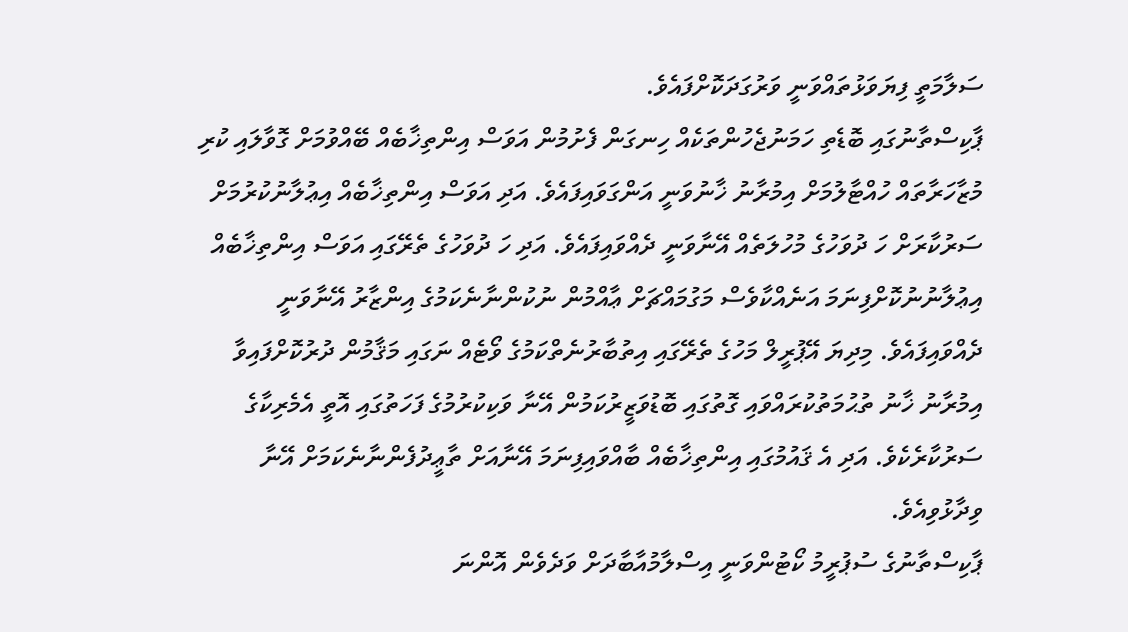ސަލާމަތީ ފިޔަވަޅުތައްވަނީ ވަރުގަދަކޮށްފައެވެ.
ޕާކިސްތާނުގައި ބޮޑެތި ހަމަނުޖެހުންތަކެއް ހިނގަން ފެށުމުން އަވަސް އިންތިޚާބެއް ބޭއްވުމަށް ގޮވާލައި ކުރި މުޒާހަރާތައް ހުއްޓާލުމަށް އިމުރާނު ޚާނުވަނީ އަންގަވައިފައެވެ. އަދި އަވަސް އިންތިޚާބެއް އިޢުލާނުކުރުމަށް ސަރުކާރަށް ހަ ދުވަހުގެ މުހުލަތެއް އޭނާވަނީ ދެއްވައިފައެވެ. އަދި ހަ ދުވަހުގެ ތެރޭގައި އަވަސް އިންތިޚާބެއް އިޢުލާނުނުކޮށްފިނަމަ އަނެއްކާވެސް މަގުމައްޗަށް ޢާއްމުން ނުކުންނާނެކަމުގެ އިންޒާރު އޭނާވަނީ ދެއްވައިފައެވެ. މިދިޔަ އޭޕުރީލް މަހުގެ ތެރޭގައި އިތުބާރުނެތްކަމުގެ ވޯޓެއް ނަގައި މަޤާމުން ދުރުކޮށްފައިވާ އިމުރާނު ޚާނު ތުޙުމަތުކުރައްވައި ގޮތުގައި ބޮޑުވަޒީރުކަމުން އޭނާ ވަކިކުރުމުގެ ފަހަތުގައި އޮތީ އެމެރިކާގެ ސަރުކާރެކެވެ. އަދި އެ ޤައުމުގައި އިންތިޚާބެއް ބާއްވައިފިނަމަ އޭނާއަށް ތާޢީދުފެންނާނެކަމަށް އޭނާ ވިދާޅުވިއެވެ.
ޕާކިސްތާނުގެ ސުޕުރީމު ކޯޓުންވަނީ އިސްލާމުއާބާދަށް ވަދެވެން އޮންނަ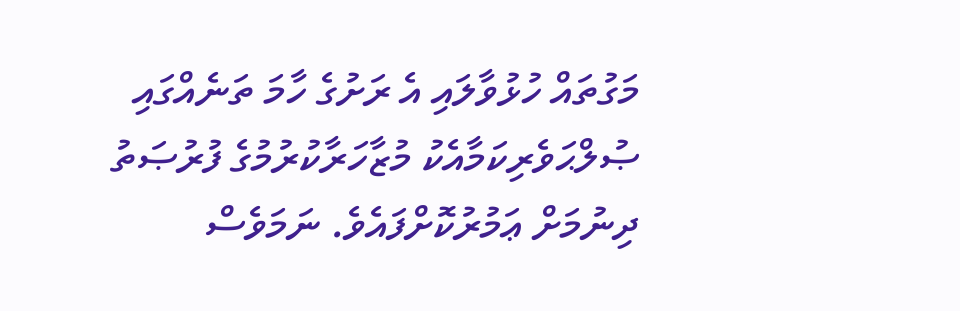މަގުތައް ހުޅުވާލައި އެ ރަށުގެ ހާމަ ތަނެއްގައި ޞުލްޙަވެރިކަމާއެކު މުޒާހަރާކުރުމުގެ ފުރުޞަތު ދިނުމަށް ޢަމުރުކޮށްފައެވެ. ނަމަވެސް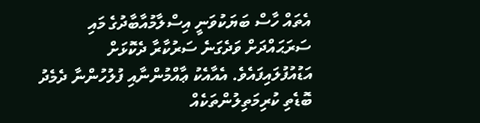އެތައް ހާސް ބަޔަކުވަނީ އިސްލާމުއާބާދުގެ މައި ސަރަޙައްދަށް ވަދެގަނެ ސަރުކާރާ ދެކޮޅަށް އަޑުއުފުލައިފައެވެ. އެއާއެކު ޢާއްމުންނާއި ފުލުހުންނާ ދެމެދު ބޮޑެތި ކުރިމަތިލުންތަކެއް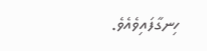ހިނގާފައިވެއެވެ.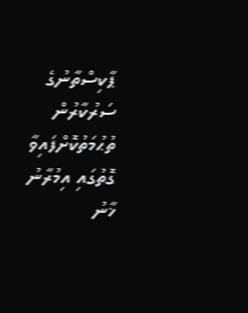ޕާކިސްތާނުގެ ސަރުކާރުން ތުޙުމަތުކޮށްފައިވާ ގޮތުގައި އިމުރާނު ޚާނު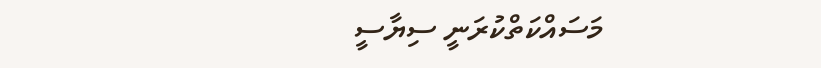މަސައްކަތްކުރަނީ ސިޔާސީ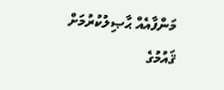މަންފާއެއް ޙާޞިލުކުރުމަށް ޤައުމުގެ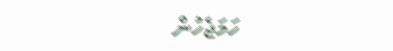ހަމަޖެހުން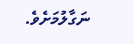ނަގާލުމަށެވެ.